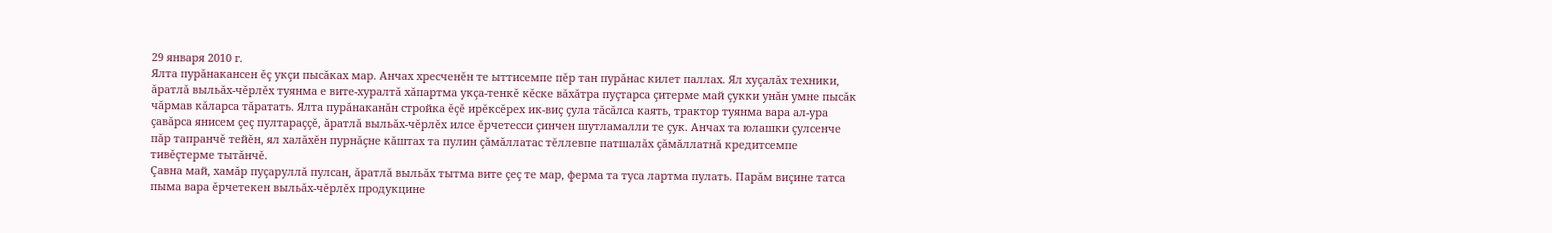29 января 2010 г.
Ялта пурăнакансен ĕç укçи пысăках мар. Анчах хресченĕн те ыттисемпе пĕр тан пурăнас килет паллах. Ял хуçалăх техники, ăратлă выльăх-чĕрлĕх туянма е вите-хуралтă хăпартма укçа-тенкĕ кĕске вăхăтра пуçтарса çитерме май çукки унăн умне пысăк чăрмав кăларса тăратать. Ялта пурăнаканăн стройка ĕçĕ ирĕксĕрех ик-виç çула тăсăлса каять, трактор туянма вара ал-ура çавăрса янисем çеç пултараççĕ, ăратлă выльăх-чĕрлĕх илсе ĕрчетесси çинчен шутламалли те çук. Анчах та юлашки çулсенче пăр тапранчĕ тейĕн, ял халăхĕн пурнăçне кăштах та пулин çăмăллатас тĕллевпе патшалăх çăмăллатнă кредитсемпе тивĕçтерме тытăнчĕ.
Çавна май, хамăр пуçаруллă пулсан, ăратлă выльăх тытма вите çеç те мар, ферма та туса лартма пулать. Парăм виçине татса пыма вара ĕрчетекен выльăх-чĕрлĕх продукцине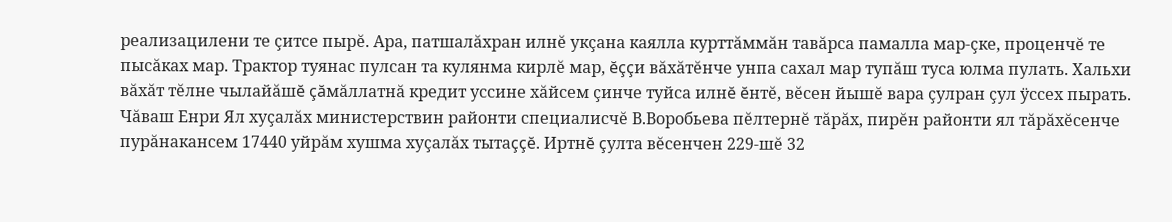реализацилени те çитсе пырĕ. Ара, патшалăхран илнĕ укçана каялла курттăммăн тавăрса памалла мар-çке, проценчĕ те пысăках мар. Трактор туянас пулсан та кулянма кирлĕ мар, ĕççи вăхăтĕнче унпа сахал мар тупăш туса юлма пулать. Хальхи вăхăт тĕлне чылайăшĕ çăмăллатнă кредит уссине хăйсем çинче туйса илнĕ ĕнтĕ, вĕсен йышĕ вара çулран çул ÿссех пырать.
Чăваш Енри Ял хуçалăх министерствин районти специалисчĕ В.Воробьева пĕлтернĕ тăрăх, пирĕн районти ял тăрăхĕсенче пурăнакансем 17440 уйрăм хушма хуçалăх тытаççĕ. Иртнĕ çулта вĕсенчен 229-шĕ 32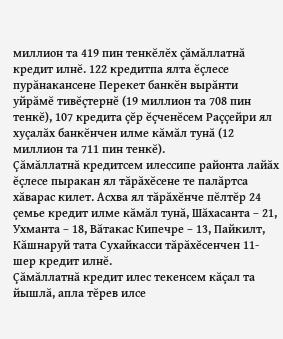миллион та 419 пин тенкĕлĕх çăмăллатнă кредит илнĕ. 122 кредитпа ялта ĕçлесе пурăнакансене Перекет банкĕн вырăнти уйрăмĕ тивĕçтернĕ (19 миллион та 708 пин тенкĕ), 107 кредита çĕр ĕçченĕсем Раççейри ял хуçалăх банкĕнчен илме кăмăл тунă (12 миллион та 711 пин тенкĕ).
Çăмăллатнă кредитсем илессипе районта лайăх ĕçлесе пыракан ял тăрăхĕсене те палăртса хăварас килет. Асхва ял тăрăхĕнче пĕлтĕр 24 çемье кредит илме кăмăл тунă, Шăхасанта – 21, Ухманта – 18, Вăтакас Кипечре – 13, Пайкилт, Кăшнаруй тата Сухайкасси тăрăхĕсенчен 11-шер кредит илнĕ.
Çăмăллатнă кредит илес текенсем кăçал та йышлă, апла тĕрев илсе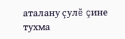аталану çулĕ çине тухма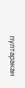пултаракан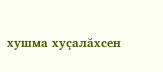хушма хуçалăхсен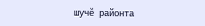шучĕ районта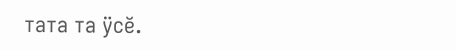тата та ÿсĕ.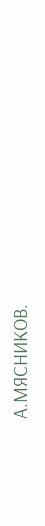А.МЯСНИКОВ.